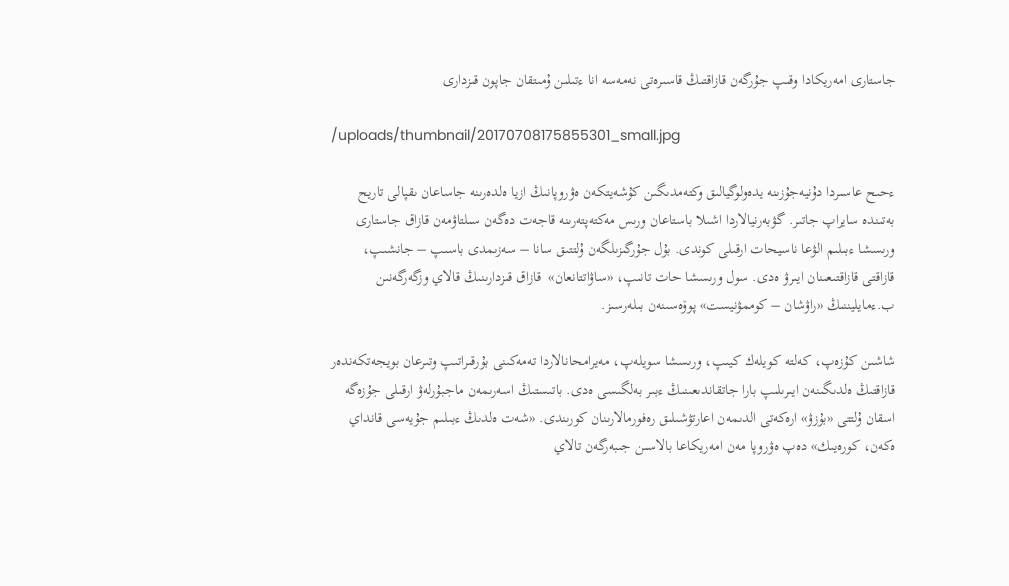جاستارى امەريكادا وقىپ جۇرگەن قازاقتىڭ قاسىرەتى نەمەسە انا ءتىلىن ۇمىتقان جاپون قىزدارى

/uploads/thumbnail/20170708175855301_small.jpg

ءحىح عاسىردا دۇنيەجۇزىنە يدەولوگيالىق وكتەمدىگىن كۇشەيتكەن ەۋروپانىڭ ازيا ەلدەرىنە جاساعان ىقپالى تاريح بەتىندە سايراپ جاتىر. گۋبەرنيالاردا اشىلا باستاعان ورىس مەكتەپتەرىنە قاجەت دەگەن سىلتاۋمەن قازاق جاستارى ورىسشا ءبىلىم الۋعا ناسيحات ارقىلى كوندى. بۇل جۇرگىزىلگەن ۇلتتىق سانا – سەزىمدى باسىپ – جانشىپ، قازاقتى قازاقتىعىنان ايىرۋ ەدى. سول ورىسشا حات تانىپ، «ساۋاتتانعان»  قازاق قىزدارىنىڭ قالاي وزگەرگەنىن ب.ءمايليننىڭ «راۋشان – كوممۋنيست» پوۆەسىنەن بىلەرسىز.

شاشىن كۇزەپ، كەلتە كويلەك كيىپ، ورىسشا سويلەپ، مەيرامحانالاردا تەمەكىنى بۇرقىراتىپ وتىرعان بويجەتكەندەر قازاقتىڭ ەلدىگىنەن ايىرىلىپ بارا جاتقاندىعىنىڭ ءبىر بەلگىسى ەدى. باتىستىڭ اسەرىمەن ماجبۇرلەۋ ارقىلى جۇزەگە اسقان ۇلتتى «بۇزۋ» ارەكەتى الدىمەن اعارتۋشىلىق رەفورمالارىنان كورىندى. «شەت ەلدىڭ ءبىلىم جۇيەسى قانداي ەكەن، كورەيىك» دەپ ەۋروپا مەن امەريكاعا بالاسىن جىبەرگەن تالاي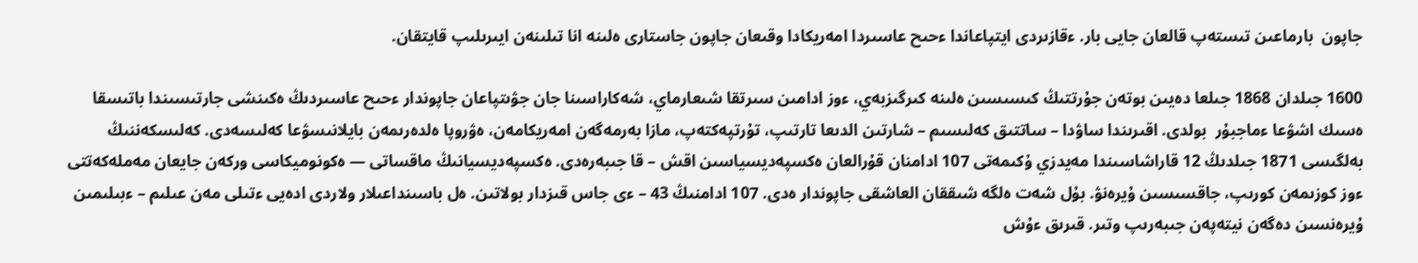جاپون  بارماعىن تىستەپ قالعان جايى بار. ءقازىردى ايتپاعاندا ءحىح عاسىردا امەريكادا وقىعان جاپون جاستارى ەلىنە انا تىلىنەن ايىرىلىپ قايتقان.

1600 جىلدان 1868 جىلعا دەيىن بوتەن جۇرتتىڭ كىسىسىن ەلىنە كىرگىزبەي، ءوز ادامىن سىرتقا شىعارماي، شەكاراسىنا جان جۋىتپاعان جاپوندار ءحىح عاسىردىڭ ەكىنشى جارتىسىندا باتىسقا ەسىك اشۋعا ءماجبۇر  بولدى. اقىرىندا ساۋدا – ساتتىق كەلىسىم – شارتىن الدىعا تارتىپ، تۇرتپەكتەپ، مازا بەرمەگەن امەريكامەن، ەۋروپا ەلدەرىمەن بايلانىسۋعا كەلىسەدى. كەلىسكەننىڭ بەلگىسى 1871 جىلدىڭ 12 قاراشاسىندا مەيدزي ۇكىمەتى 107 ادامنان قۇرالعان ەكسپەديسياسىن اقش – قا جىبەرەدى. ەكسپەديسيانىڭ ماقساتى — ەكونوميكاسى وركەن جايعان مەملەكەتتى ءوز كوزىمەن كورىپ، جاقسىسىن ۇيرەنۋ. بۇل شەت ەلگە شىققان العاشقى جاپوندار ەدى. 107 ادامنىڭ 43 – ءى جاس قىزدار بولاتىن. ەل باسىنداعىلار ولاردى ادەيى ءتىلى مەن عىلىم – ءبىلىمىن ۇيرەنسىن دەگەن نيتەپەن جىبەرىپ وتىر. قىرىق ءۇش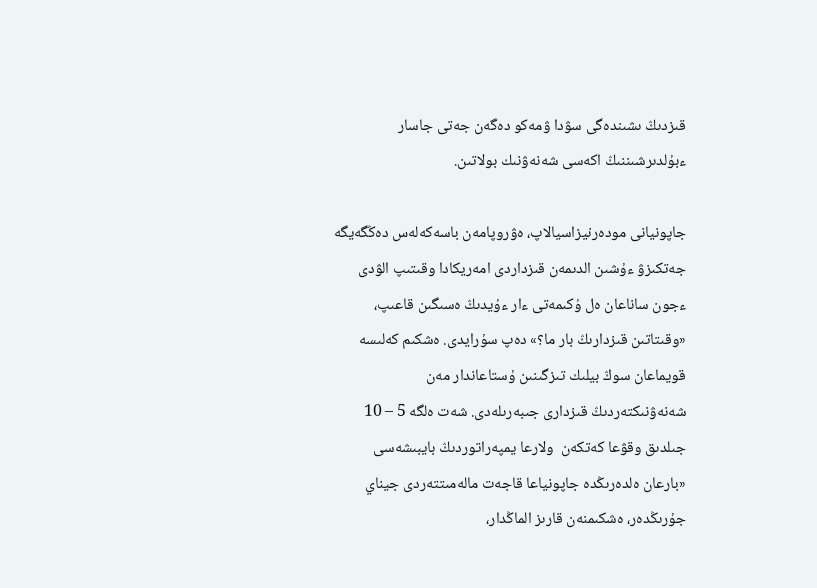قىزدىڭ ىشىندەگى سۋدا ۋمەكو دەگەن جەتى جاسار ءبۇلدىرشىننىڭ اكەسى شەنەۋنىك بولاتىن.

جاپونيانى مودەرنيزاسيالاپ، ەۋروپامەن باسەكەلەس دەڭگەيگە جەتكىزۋ ءۇشىن الدىمەن قىزداردى امەريكادا وقىتىپ الۋدى ءجون ساناعان ەل ۇكىمەتى ءار ءۇيدىڭ ەسىگىن قاعىپ، «وقىتاتىن قىزدارىڭ بار ما؟» دەپ سۇرايدى. ەشكىم كەلىسە قويماعان سوڭ بيلىك تىزگىنىن ۇستاعاندار مەن شەنەۋنىكتەردىڭ قىزدارى جىبەرىلەدى. شەت ەلگە 5 – 10 جىلدىق وقۋعا كەتكەن  ولارعا يمپەراتوردىڭ بايبىشەسى «بارعان ەلدەرىڭدە جاپونياعا قاجەت مالەمىتتەردى جيناي جۇرىڭدەر، ەشكىمنەن قارىز الماڭدار،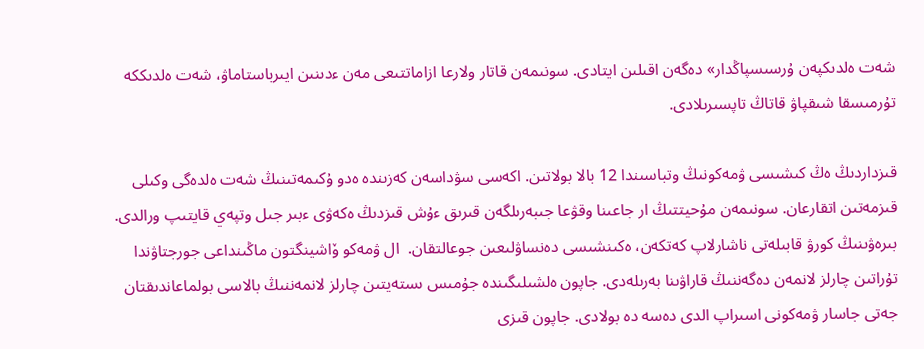شەت ەلدىكپەن ۇرسىسپاڭدار» دەگەن اقىلىن ايتادى. سونىمەن قاتار ولارعا ازاماتتىعى مەن ءدىنىن ايىرباستاماۋ، شەت ەلدىككە تۇرمىسقا شىقپاۋ قاتاڭ تاپسىرىلادى.

قىزداردىڭ ەڭ كىشىسى ۋمەكونىڭ وتباسىندا 12 بالا بولاتىن. اكەسى سۋداسەن كەزىندە ەدو ۇكىمەتىنىڭ شەت ەلدەگى وكىلى قىزمەتىن اتقارعان. سونىمەن مۇحيتتىڭ ار جاعىنا وقۋعا جىبەرىلگەن قىرىق ءۇش قىزدىڭ ەكەۋى ءبىر جىل وتپەي قايتىپ ورالدى. بىرەۋىنىڭ كورۋ قابىلەتى ناشارلاپ كەتكەن، ەكىنشىسى دەنساۋلىعىن جوعالتقان.  ال ۋمەكو ۆاشينگتون ماڭىنداعى جورجتاۋندا تۇراتىن چارلز لانمەن دەگەننىڭ قاراۋىنا بەرىلەدى. جاپون ەلشىلىگىندە جۇمىس ىستەيتىن چارلز لانمەننىڭ بالاسى بولماعاندىقتان جەتى جاسار ۋمەكونى اسىراپ الدى دەسە دە بولادى. جاپون قىزى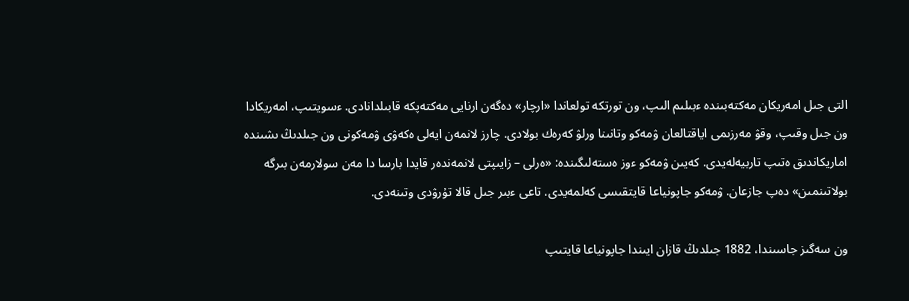التى جىل امەريكان مەكتەبىندە ءبىلىم الىپ، ون تورتكە تولعاندا «ارچار» دەگەن ارنايى مەكتەپكە قابىلدانادى. ءسويتىپ، امەريكادا ون جىل وقىپ، وقۋ مەرزىمى اياقتالعان ۋمەكو وتانىنا ورلۋ كەرەك بولادى. چارز لانمەن ايەلى ەكەۋى ۋمەكونى ون جىلدىڭ ىشىندە اماريكاندىق ەتىپ تاربيەلەيدى. كەيىن ۋمەكو ءوز ەستەلىگىندە: «ەرلى – زايىپتى لانمەندەر قايدا بارسا دا مەن سولارمەن بىرگە بولاتىنمىن» دەپ جازعان. ۋمەكو جاپونياعا قايتقىسى كەلمەيدى. تاعى ءبىر جىل قالا تۇرۋدى وتىنەدى.

ون سەگىز جاسىندا، 1882 جىلدىڭ قازان ايىندا جاپونياعا قايتىپ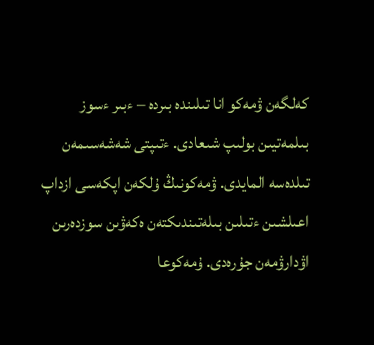كەلگەن ۋمەكو انا تىلىندە بىردە – ءبىر ءسوز بىلمەتيىن بولىپ شىعادى. ءتىپتى شەشەسىمەن تىلدەسە المايدى. ۋمەكونىڭ ۇلكەن اپكەسى ازداپ اعىلشىن ءتىلىن بىلەتىندىكتەن ەكەۋىن سوزدەرىن اۋدارۋمەن جۇرەدى. ۇمەكوعا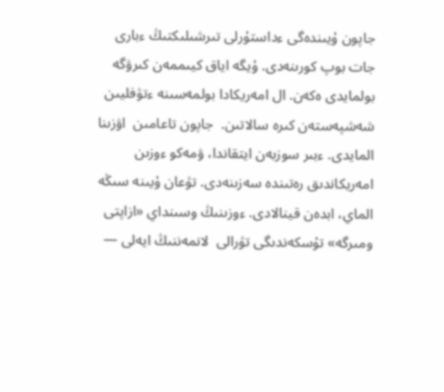جاپون ۇيىندەگى ءداستۇرلى تىرشىلىكتىڭ ءبارى جات بوپ كورىنەدى. ۇيگە اياق كيىممەن كىرۋگە بولمايدى ەكەن. ال امەريكادا بولمەسىنە ءتۋفليىن شەشپەستەن كىرە سالاتىن.  جاپون تاعامىن  اۋزىنا المايدى. ءبىر سوزبەن ايتقاندا، ۋمەكو ءوزىن امەريكاندىق رەتىندە سەزىنەدى. تۋعان ۇيىنە سىڭە الماي، ابدەن قينالادى. ءوزىنىڭ وسىنداي «ازاپتى ومىرگە» تۇسكەندىگى تۋرالى  لانمەننىڭ ايەلى —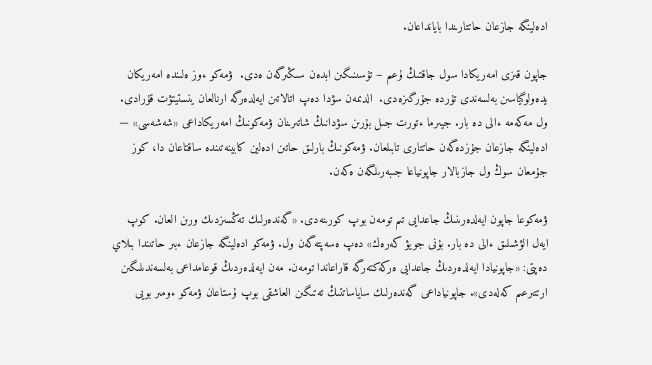ادەلينگە جازعان حاتتارىندا بايانداعان.

جاپون قىزى امەريكادا سول جاقتىڭ ۇعىم – تۇسىنىگىن ابدەن سىڭىرگەن ەدى.  ۋمەكو ءوز ەلىندە امەريكان يدەولوگياسىن بەلسەندى تۇردە جۇرگىزەدى.  الدىمەن سۋدا دەپ اتالاتىن ايەلدەرگە ارنالعان ينستيتۋت قۇرادى. ول مەكەمە ءالى دە بار. جيىرما ءتورت جىل بۇرىن سۋدانىڭ شاتىرىنان ۋمەكونىڭ امەريكاداعى «شەشەسى» — ادەلينگە جازعان جۇزدەگەن حاتتارى تابىلعان. ۋمەكونىڭ بارلىق حاتىن ادەلين كابينەتىندە ساقتاعان دا، كوز جۇمعان سوڭ ول جازبالار جاپونياعا جىبەرىلگەن ەكەن.

ۋمەكوعا جاپون ايەلدەرىنىڭ جاعدايى تىم تومەن بوپ كورىنەدى. «گەندەرلىك تەڭسىزدىك ورىن العان. كوپ ايەل الۋشىلىق ءالى دە بار. بۇنى جويۋ كەرەك» دەپ ەسەپتەگەن ول. ۋمەكو ادەلينگە جازعان ءبىر حاتىندا بىلاي دەپتى: «جاپونيادا ايەلدەردىڭ جاعدايى ەركەكتەرگە قاراعاندا تومەن. مەن ايەلدەردىڭ قوعامداعى بەلسەندىلىگىن ارتتىرعىم كەلەدى». جاپونياداعى گەندەرلىك ساياساتتىڭ تەتىگىن العاشقى بوپ ۇستاعان ۋمەكو ءومىر بويى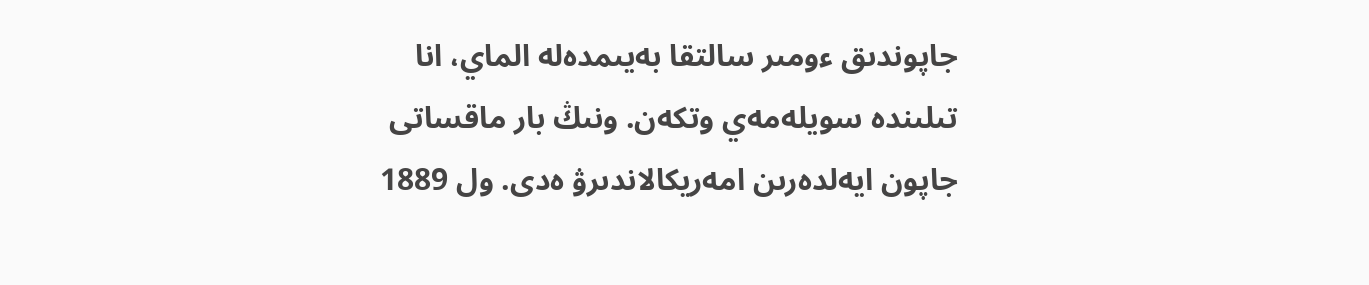جاپوندىق ءومىر سالتقا بەيىمدەلە الماي، انا تىلىندە سويلەمەي وتكەن. ونىڭ بار ماقساتى جاپون ايەلدەرىن امەريكالاندىرۋ ەدى. ول 1889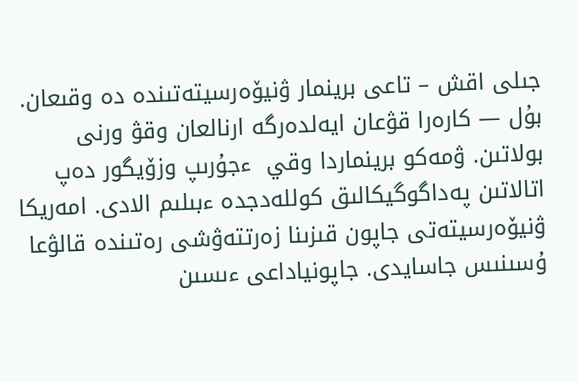جىلى اقش – تاعى برينمار ۋنيۆەرسيتەتىندە دە وقىعان. بۇل — كارەرا قۋعان ايەلدەرگە ارنالعان وقۋ ورنى بولاتىن. ۋمەكو برينماردا وقي  ءجۇرىپ وزۆيگور دەپ اتالاتىن پەداگوگيكالىق كوللەدجدە ءبىلىم الادى. امەريكا ۋنيۆەرسيتەتى جاپون قىزىنا زەرتتەۋشى رەتىندە قالۋعا ۇسىنىس جاسايدى. جاپونياداعى ءىسىن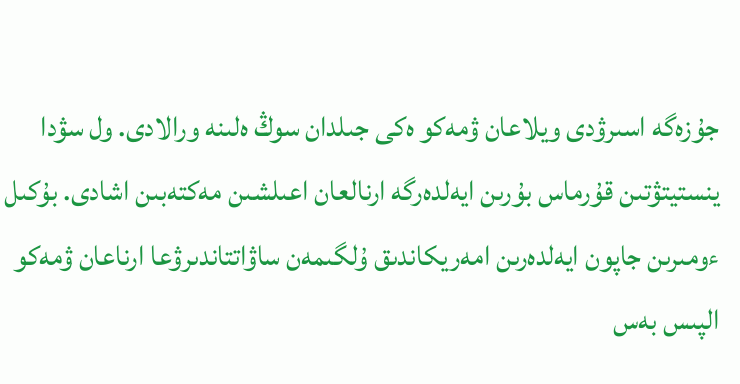جۇزەگە اسىرۋدى ويلاعان ۋمەكو ەكى جىلدان سوڭ ەلىنە ورالادى. ول سۋدا ينستيتۋتىن قۇرماس بۇرىن ايەلدەرگە ارنالعان اعىلشىن مەكتەبىن اشادى. بۇكىل ءومىرىن جاپون ايەلدەرىن امەريكاندىق ۇلگىمەن ساۋاتتاندىرۋعا ارناعان ۋمەكو الپىس بەس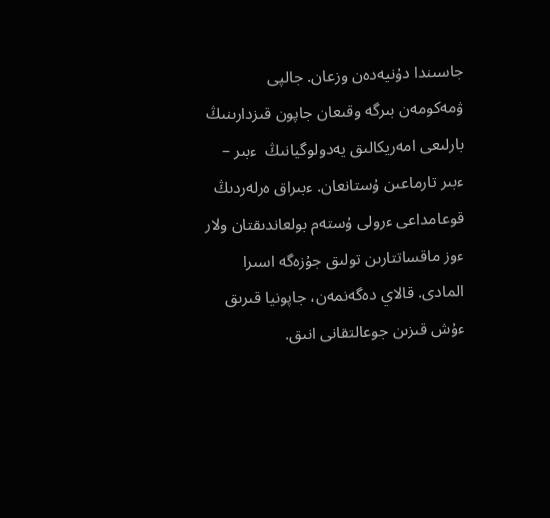جاسىندا دۇنيەدەن وزعان. جالپى ۋمەكومەن بىرگە وقىعان جاپون قىزدارىنىڭ بارلىعى امەريكالىق يەدولوگيانىڭ  ءبىر – ءبىر تارماعىن ۇستانعان. ءبىراق ەرلەردىڭ قوعامداعى ءرولى ۇستەم بولعاندىقتان ولار ءوز ماقساتتارىن تولىق جۇزەگە اسىرا المادى. قالاي دەگەنمەن، جاپونيا قىرىق ءۇش قىزىن جوعالتقانى انىق.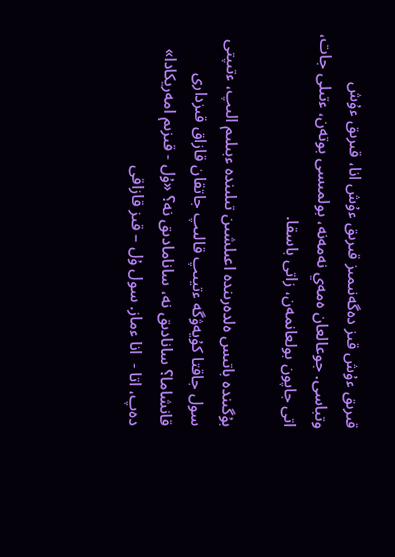قىرىق ءۇش قىز دەگەنىمىز قىرىق ءۇش انا، قىرىق ءۇش وتباسى. جوعالعان ەمەي نەمەنە، بولمىسى بوتەن، ءتىلى جات، اتى جاپون بولعانمەن، زاتى باسقا.

بۇگىندە باتىس ەلدەرىندە اعىلشىن تىلىندە ءبىلىم الىپ، ءتىپتى سول جاقتا كۇيەۋگە ءتيىپ قالىپ جاتقان قازاق قىزدارى قانشاما؟ سانادىق نە، سانامادىق نە؟ «ۇل - قىزىم امەريكادا» دەپ، اتا -  انا ءماز. سول ۇل – قىز قازاقى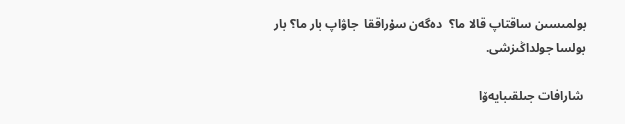بولمىسىن ساقتاپ قالا ما؟  دەگەن سۇراققا  جاۋاپ بار ما؟ بار بولسا جولداڭىزشى.

 شارافات جىلقىبايەۆا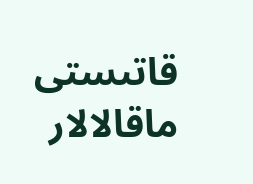قاتىستى ماقالالار